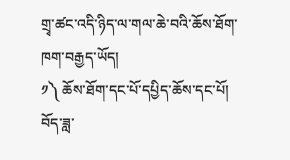གྲྭ་ཚང་འདི་ཉིད་ལ་གལ་ཆེ་བའི་ཆོས་ཐོག་ཁག་བརྒྱད་ཡོད།
༡༽ ཆོས་ཐོག་དང་པོ་དཔྱིད་ཆོས་དང་པོ།
བོད་ཟླ་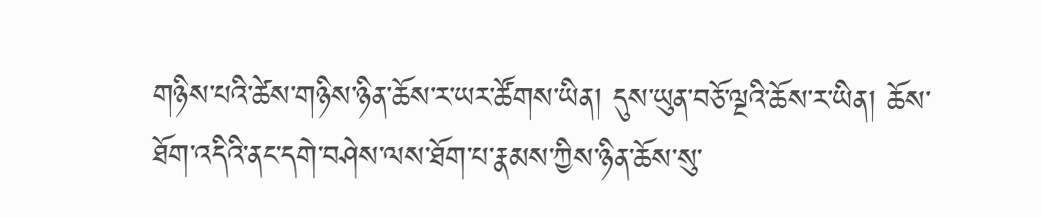གཉིས་པའི་ཚེས་གཉིས་ཉིན་ཆོས་ར་ཡར་ཚོགས་ཡིན། དུས་ཡུན་བཅོ་ལྔའི་ཆོས་ར་ཡིན། ཆོས་ཐོག་འདིའི་ནང་དགེ་བཤེས་ལས་ཐོག་པ་རྣམས་ཀྱིས་ཉིན་ཆོས་སུ་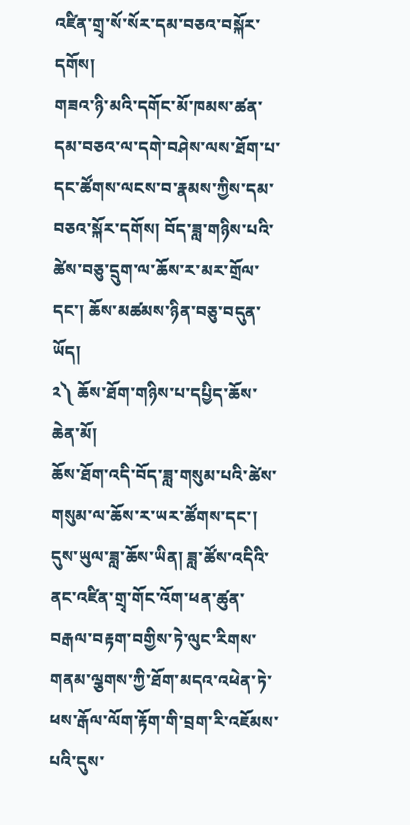འཛིན་གྲྭ་སོ་སོར་དམ་བཅའ་བསྐོར་དགོས།
གཟའ་ཉི་མའི་དགོང་མོ་ཁམས་ཚན་དམ་བཅའ་ལ་དགེ་བཤེས་ལས་ཐོག་པ་དང་ཚོགས་ལངས་བ་རྣམས་ཀྱིས་དམ་བཅའ་སྐོར་དགོས། བོད་ཟླ་གཉིས་པའི་ཚེས་བཅུ་དྲུག་ལ་ཆོས་ར་མར་གྲོལ་དང་། ཆོས་མཚམས་ཉིན་བཅུ་བདུན་ཡོད།
༢༽ ཆོས་ཐོག་གཉིས་པ་དཔྱིད་ཆོས་ཆེན་མོ།
ཆོས་ཐོག་འདི་བོད་ཟླ་གསུམ་པའི་ཚེས་གསུམ་ལ་ཆོས་ར་ཡར་ཚོགས་དང་། དུས་ཡུལ་ཟླ་ཆོས་ཡིན། ཟླ་ཚོས་འདིའི་ནང་འཛིན་གྲྭ་གོང་འོག་ཕན་ཚུན་བརྒལ་བརྟག་བགྱིས་ཏེ་ལུང་རིགས་གནམ་ལྕགས་ཀྱི་ཐོག་མདའ་འཕེན་ཏེ་ཕས་རྒོལ་ལོག་རྟོག་གི་བྲག་རི་འཇོམས་པའི་དུས་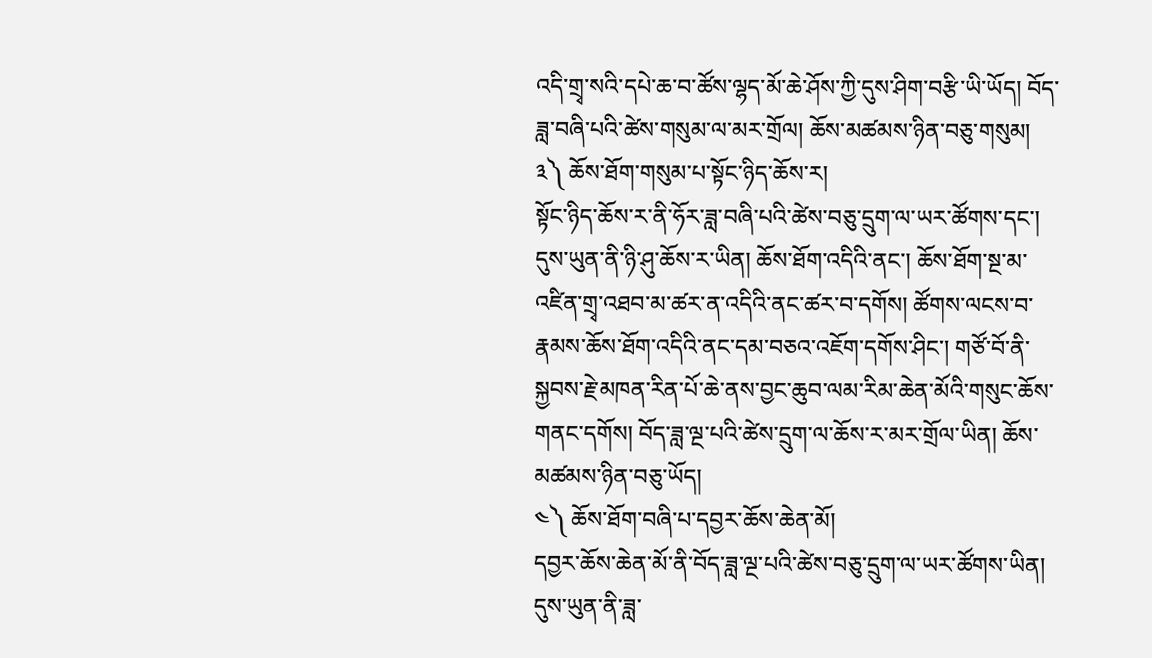འདི་གྲྭ་སའི་དཔེ་ཆ་བ་ཚོས་ལྷད་མོ་ཆེ་ཤོས་ཀྱི་དུས་ཤིག་བརྩི་ཡི་ཡོད། བོད་ཟླ་བཞི་པའི་ཚེས་གསུམ་ལ་མར་གྲོལ། ཆོས་མཚམས་ཉིན་བཅུ་གསུམ།
༣༽ ཆོས་ཐོག་གསུམ་པ་སྟོང་ཉིད་ཆོས་ར།
སྟོང་ཉིད་ཆོས་ར་ནི་ཧོར་ཟླ་བཞི་པའི་ཚེས་བཅུ་དྲུག་ལ་ཡར་ཚོགས་དང་། དུས་ཡུན་ནི་ཉི་ཤུ་ཆོས་ར་ཡིན། ཆོས་ཐོག་འདིའི་ནང་། ཆོས་ཐོག་སྔ་མ་འཛིན་གྲྭ་འཐབ་མ་ཚར་ན་འདིའི་ནང་ཚར་བ་དགོས། ཚོགས་ལངས་བ་རྣམས་ཆོས་ཐོག་འདིའི་ནང་དམ་བཅའ་འཇོག་དགོས་ཤིང་། གཙོ་བོ་ནི་སྐྱབས་རྗེ་མཁན་རིན་པོ་ཆེ་ནས་བྱང་ཆུབ་ལམ་རིམ་ཆེན་མོའི་གསུང་ཆོས་གནང་དགོས། བོད་ཟླ་ལྔ་པའི་ཚེས་དྲུག་ལ་ཆོས་ར་མར་གྲོལ་ཡིན། ཆོས་མཚམས་ཉིན་བཅུ་ཡོད།
༤༽ ཆོས་ཐོག་བཞི་པ་དབྱར་ཆོས་ཆེན་མོ།
དབྱར་ཆོས་ཆེན་མོ་ནི་བོད་ཟླ་ལྔ་པའི་ཚེས་བཅུ་དྲུག་ལ་ཡར་ཚོགས་ཡིན། དུས་ཡུན་ནི་ཟླ་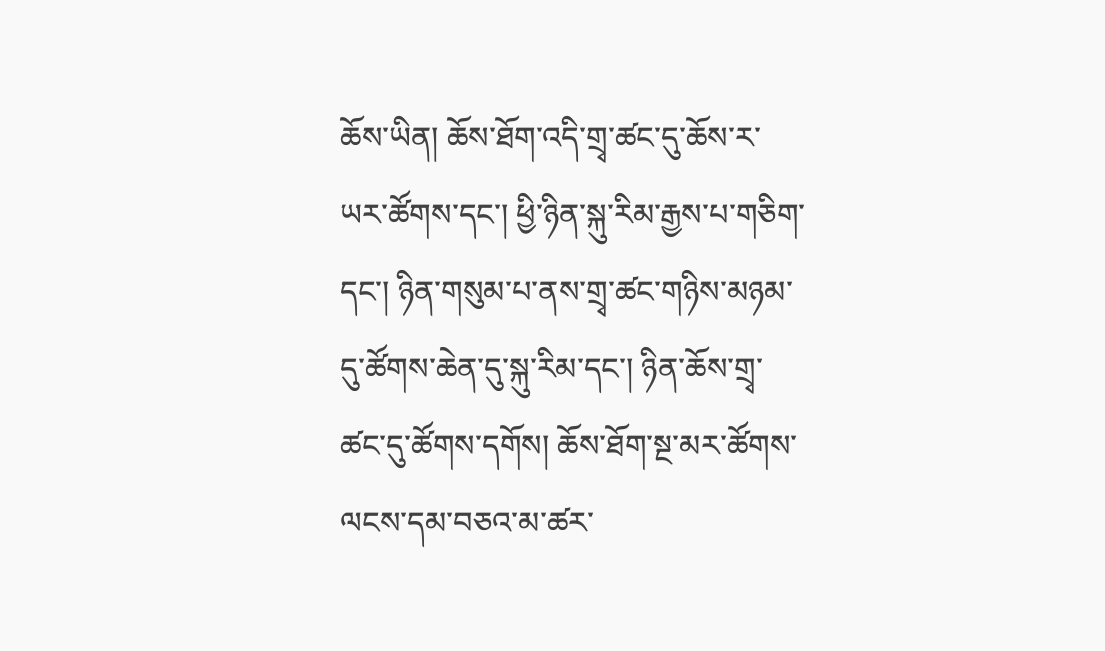ཆོས་ཡིན། ཆོས་ཐོག་འདི་གྲྭ་ཚང་དུ་ཆོས་ར་ཡར་ཚོགས་དང་། ཕྱི་ཉིན་སྐུ་རིམ་རྒྱས་པ་གཅིག་དང་། ཉིན་གསུམ་པ་ནས་གྲྭ་ཚང་གཉིས་མཉམ་དུ་ཚོགས་ཆེན་དུ་སྐུ་རིམ་དང་། ཉིན་ཆོས་གྲྭ་ཚང་དུ་ཚོགས་དགོས། ཆོས་ཐོག་སྔ་མར་ཚོགས་ལངས་དམ་བཅའ་མ་ཚར་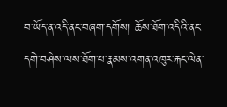བ་ཡོད་ན་འདི་ནང་བཞག་དགོས། ཆོས་ཐོག་འདིའི་ནང་དགེ་བཤེས་ལས་ཐོག་པ་རྣམས་འགན་འཁུར་རྐང་ལེན་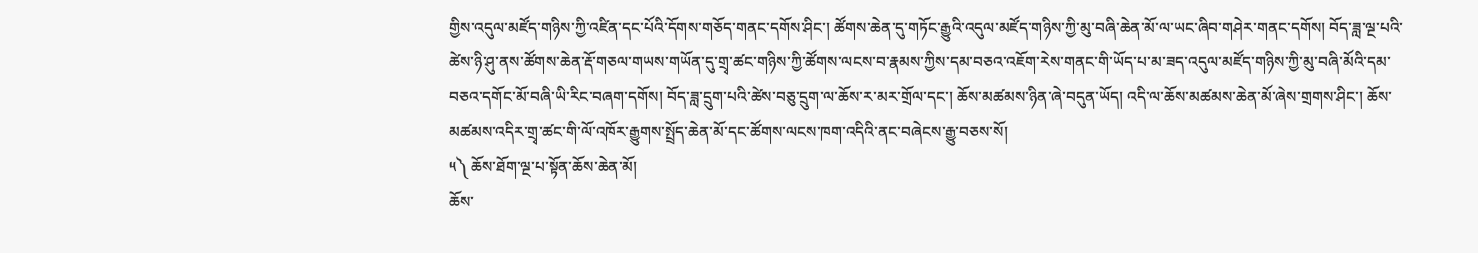གྱིས་འདུལ་མཛོད་གཉིས་ཀྱི་འཛིན་དང་པོའི་དོགས་གཅོད་གནང་དགོས་ཤིང་། ཚོགས་ཆེན་དུ་གཏོང་རྒྱུའི་འདུལ་མཛོད་གཉིས་ཀྱི་མུ་བཞི་ཆེན་མོ་ལ་ཡང་ཞིབ་གཤེར་གནང་དགོས། བོད་ཟླ་ལྔ་པའི་ཚེས་ཉི་ཤུ་ནས་ཚོགས་ཆེན་རྡོ་གཅལ་གཡས་གཡོན་དུ་གྲྭ་ཚང་གཉིས་ཀྱི་ཚོགས་ལངས་བ་རྣམས་ཀྱིས་དམ་བཅའ་འཇོག་རེས་གནང་གི་ཡོད་པ་མ་ཟད་འདུལ་མཛོད་གཉིས་ཀྱི་མུ་བཞི་མོའི་དམ་བཅའ་དགོང་མོ་བཞི་ཡི་རིང་བཞག་དགོས། བོད་ཟླ་དྲུག་པའི་ཚེས་བཅུ་དྲུག་ལ་ཆོས་ར་མར་གྲོལ་དང་། ཆོས་མཚམས་ཉིན་ཞེ་བདུན་ཡོད། འདི་ལ་ཆོས་མཚམས་ཆེན་མོ་ཞེས་གྲགས་ཤིང་། ཆོས་མཚམས་འདིར་གྲྭ་ཚང་གི་ལོ་འཁོར་རྒྱུགས་སྤྲོད་ཆེན་མོ་དང་ཚོགས་ལངས་ཁག་འདིའི་ནང་བཞེངས་རྒྱུ་བཅས་སོ།
༥༽ ཆོས་ཐོག་ལྔ་པ་སྟོན་ཆོས་ཆེན་མོ།
ཆོས་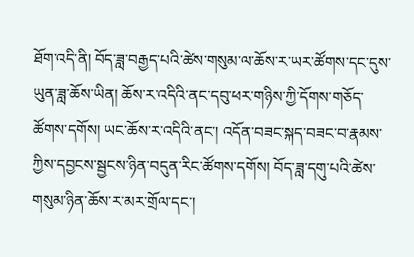ཐོག་འདི་ནི། བོད་ཟླ་བརྒྱད་པའི་ཚེས་གསུམ་ལ་ཆོས་ར་ཡར་ཚོགས་དང་དུས་ཡུན་ཟླ་ཆོས་ཡིན། ཆོས་ར་འདིའི་ནང་དབུ་ཕར་གཉིས་ཀྱི་དོགས་གཅོད་ཚོགས་དགོས། ཡང་ཆོས་ར་འདིའི་ནང་། འདོན་བཟང་སྐད་བཟང་བ་རྣམས་ཀྱིས་དབྱངས་སྦྱངས་ཉིན་བདུན་རིང་ཚོགས་དགོས། བོད་ཟླ་དགུ་པའི་ཚེས་གསུམ་ཉིན་ཆོས་ར་མར་གྲོལ་དང་།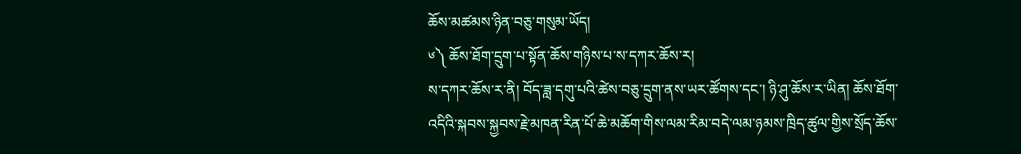ཆོས་མཚམས་ཉིན་བཅུ་གསུམ་ཡོད།
༦༽ ཆོས་ཐོག་དྲུག་པ་སྟོན་ཆོས་གཉིས་པ་ས་དཀར་ཆོས་ར།
ས་དཀར་ཆོས་ར་ནི། བོད་ཟླ་དགུ་པའི་ཚེས་བཅུ་དྲུག་ནས་ཡར་ཚོགས་དང་། ཉི་ཤུ་ཆོས་ར་ཡིན། ཆོས་ཐོག་འདིའི་སྐབས་སྐྱབས་རྗེ་མཁན་རིན་པོ་ཆེ་མཆོག་གིས་ལམ་རིམ་བདེ་ལམ་ཉམས་ཁྲིད་ཚུལ་གྱིས་སྲོད་ཆོས་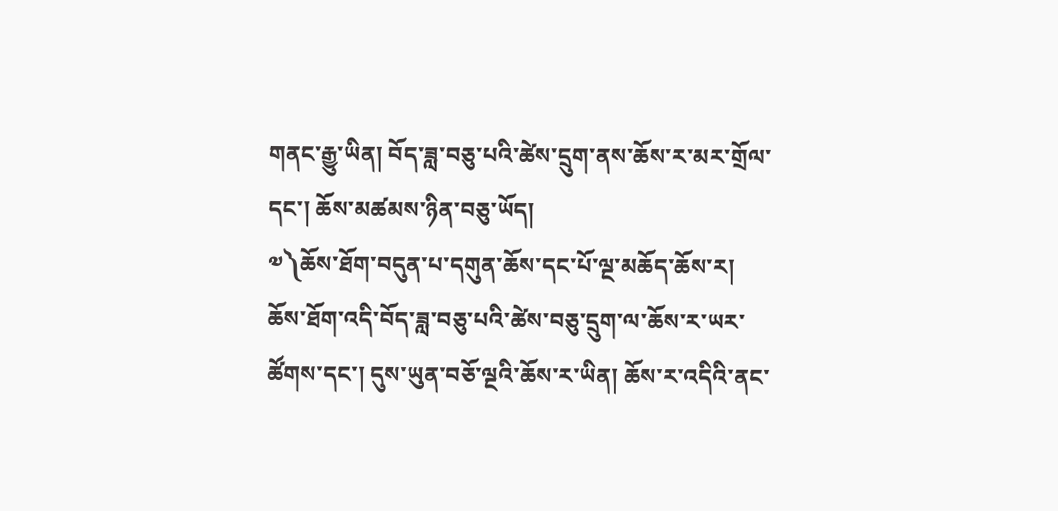གནང་རྒྱུ་ཡིན། བོད་ཟླ་བཅུ་པའི་ཚེས་དྲུག་ནས་ཆོས་ར་མར་གྲོལ་དང་། ཆོས་མཚམས་ཉིན་བཅུ་ཡོད།
༧༽ཆོས་ཐོག་བདུན་པ་དགུན་ཆོས་དང་པོ་ལྔ་མཆོད་ཆོས་ར།
ཆོས་ཐོག་འདི་བོད་ཟླ་བཅུ་པའི་ཚེས་བཅུ་དྲུག་ལ་ཆོས་ར་ཡར་ཚོགས་དང་། དུས་ཡུན་བཅོ་ལྔའི་ཆོས་ར་ཡིན། ཆོས་ར་འདིའི་ནང་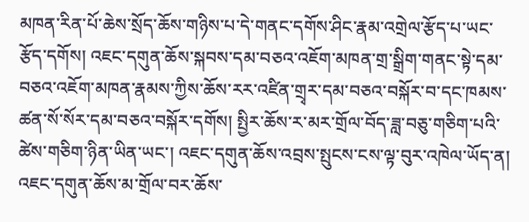མཁན་རིན་པོ་ཆེས་སྲོད་ཆོས་གཉིས་པ་དེ་གནང་དགོས་ཤིང་རྣམ་འགྲེལ་རྩོད་པ་ཡང་རྩོད་དགོས། འཇང་དགུན་ཆོས་སྐབས་དམ་བཅའ་འཇོག་མཁན་གྲ་སྒྲིག་གནང་སྟེ་དམ་བཅའ་འཇོག་མཁན་རྣམས་ཀྱིས་ཆོས་རར་འཛིན་གྲྭར་དམ་བཅའ་བསྐོར་བ་དང་ཁམས་ཚན་སོ་སོར་དམ་བཅའ་བསྐོར་དགོས། སྤྱིར་ཆོས་ར་མར་གྲོལ་བོད་ཟླ་བཅུ་གཅིག་པའི་ཚེས་གཅིག་ཉིན་ཡིན་ཡང་། འཇང་དགུན་ཆོས་འབྲས་སྤུངས་ངས་ལྟ་བུར་འཁེལ་ཡོད་ན། འཇང་དགུན་ཆོས་མ་གྲོལ་བར་ཆོས་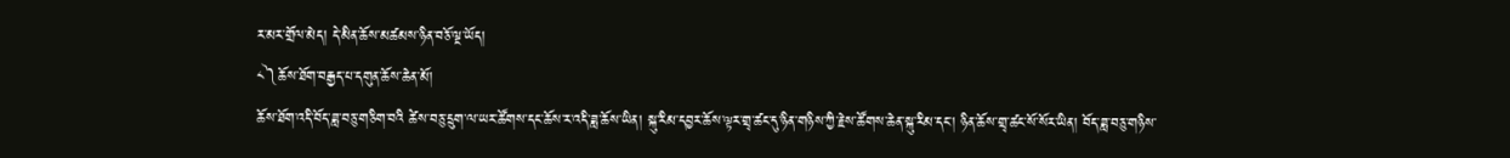ར་མར་གྲོལ་མེད། དེ་མིན་ཆོས་མཚམས་ཉིན་བཅོ་ལྔ་ཡོད།
༨༽ཆོས་ཐོག་བརྒྱད་པ་དགུན་ཆོས་ཆེན་མོ།
ཆོས་ཐོག་འདི་བོད་ཟླ་བཅུ་གཅིག་བའི ཚེས་བཅུ་དྲུག་ལ་ཡར་ཚོགས་དང་ཆོས་ར་འདི་ཟླ་ཆོས་ཡིན། སྐུ་རིམ་དབྱར་ཆོས་ལྟར་གྲྭ་ཚང་དུ་ཉིན་གཉིས་ཀྱི་རྗེས་ཚོགས་ཆེན་སྐུ་རིམ་དང་། ཉིན་ཆོས་གྲྭ་ཚང་སོ་སོར་ཡིན། བོད་ཟླ་བཅུ་གཉིས་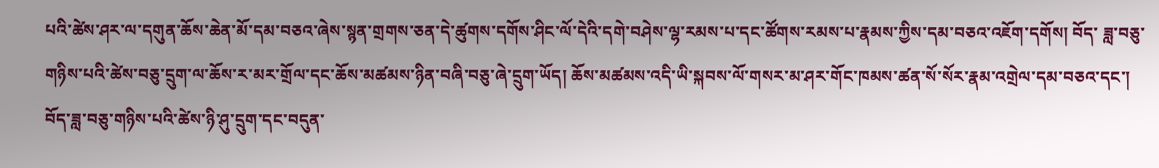པའི་ཚེས་ཤར་ལ་དགུན་ཆོས་ཆེན་མོ་དམ་བཅའ་ཞེས་སྙན་གྲགས་ཅན་དེ་ཚུགས་དགོས་ཤིང་ལོ་དེའི་དགེ་བཤེས་ལྷ་རམས་པ་དང་ཚོགས་རམས་པ་རྣམས་ཀྱིས་དམ་བཅའ་འཇོག་དགོས། བོད་ ཟླ་བཅུ་གཉིས་པའི་ཚེས་བཅུ་དྲུག་ལ་ཆོས་ར་མར་གྲོལ་དང་ཆོས་མཚམས་ཉིན་བཞི་བཅུ་ཞེ་དྲུག་ཡོད། ཆོས་མཚམས་འདི་ཡི་སྐབས་ལོ་གསར་མ་ཤར་གོང་ཁམས་ཚན་སོ་སོར་རྣམ་འགྲེལ་དམ་བཅའ་དང་། བོད་ཟླ་བཅུ་གཉིས་པའི་ཚེས་ཉི་ཤུ་དྲུག་དང་བདུན་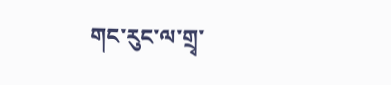གང་རུང་ལ་གྲྭ་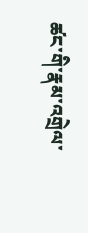ཚང་གི་རྣམ་འགྲེལ་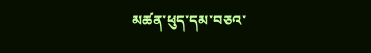མཚན་ཕུད་དམ་བཅའ་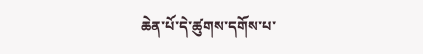ཆེན་པོ་དེ་ཚུགས་དགོས་པ་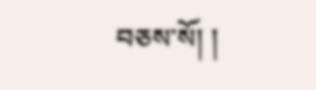བཅས་སོ། །